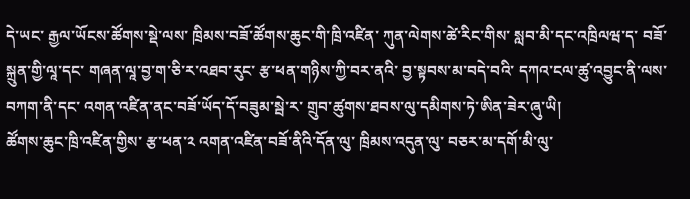དེ་ཡང་ རྒྱལ་ཡོངས་ཚོགས་སྡེ་ལས་ ཁྲིམས་བཟོ་ཚོགས་ཆུང་གི་ཁྲི་འཛིན་ ཀུན་ལེགས་ཚེ་རིང་གིས་ སླབ་མི་དང་འཁྲིལཝ་ད་ བཟོ་སྐྲུན་གྱི་ལཱ་དང་ གཞན་ལཱ་བྱ་ག་ཅི་ར་འཐབ་རུང་ རྩ་ཕན་གཉིས་ཀྱི་བར་ནའི་ བྱ་སྟབས་མ་བདེ་བའི་ དཀའ་ངལ་ཚུ་འབྱུང་ནི་ལས་བཀག་ནི་དང་ འགན་འཛིན་ནང་བཟོ་ཡོད་དོ་བཟུམ་སྦེ་ར་ གྲུབ་ཚུགས་ཐབས་ལུ་དམིགས་ཏེ་ཨིན་ཟེར་ཞུ་ཡི།
ཚོགས་ཆུང་ཁྲི་འཛིན་གྱིས་ རྩ་ཕན་༢ འགན་འཛིན་བཟོ་ནིའི་དོན་ལུ་ ཁྲིམས་འདུན་ལུ་ བཅར་མ་དགོ་མི་ལུ་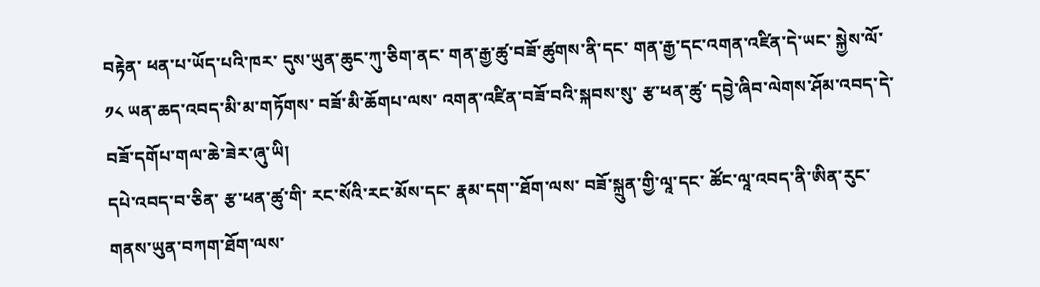བརྟེན་ ཕན་པ་ཡོད་པའི་ཁར་ དུས་ཡུན་ཆུང་ཀུ་ཅིག་ནང་ གན་རྒྱ་ཚུ་བཟོ་ཚུགས་ནི་དང་ གན་རྒྱ་དང་འགན་འཛིན་དེ་ཡང་ སྐྱེས་ལོ་༡༨ ཡན་ཆད་འབད་མི་མ་གཏོགས་ བཟོ་མི་ཆོགཔ་ལས་ འགན་འཛིན་བཟོ་བའི་སྐབས་སུ་ རྩ་ཕན་ཚུ་ དབྱེ་ཞིབ་ལེགས་ཤོམ་འབད་དེ་ བཟོ་དགོཔ་གལ་ཆེ་ཟེར་ཞུ་ཡི།
དཔེ་འབད་བ་ཅིན་ རྩ་ཕན་ཚུ་གི་ རང་སོའི་རང་མོས་དང་ རྣམ་དག་་ཐོག་ལས་ བཟོ་སྐྲུན་གྱི་ལཱ་དང་ ཚོང་ལཱ་འབད་ནི་ཨིན་རུང་ གནས་ཡུན་བཀག་ཐོག་ལས་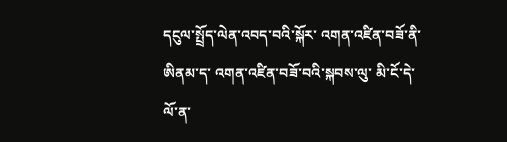དངུལ་སྤྲོད་ལེན་འབད་བའི་སྐོར་ འགན་འཛིན་བཟོ་ནི་ཨིནམ་ད་ འགན་འཛིན་བཟོ་བའི་སྐབས་ལུ་ མི་ངོ་དེ་ ལོ་ན་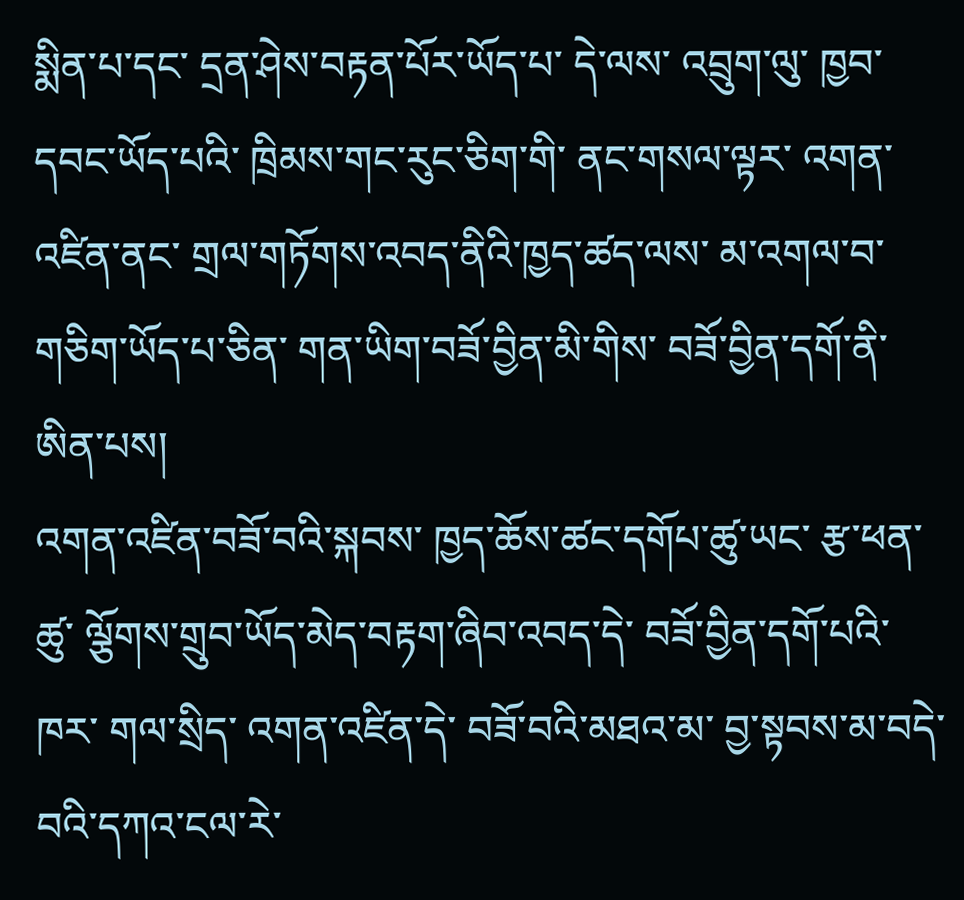སྨིན་པ་དང་ དྲན་ཤེས་བརྟན་པོར་ཡོད་པ་ དེ་ལས་ འབྲུག་ལུ་ ཁྱབ་དབང་ཡོད་པའི་ ཁྲིམས་གང་རུང་ཅིག་གི་ ནང་གསལ་ལྟར་ འགན་འཛིན་ནང་ གྲལ་གཏོགས་འབད་ནིའི་ཁྱད་ཚད་ལས་ མ་འགལ་བ་གཅིག་ཡོད་པ་ཅིན་ གན་ཡིག་བཟོ་བྱིན་མི་གིས་ བཟོ་བྱིན་དགོ་ནི་ཨིན་པས།
འགན་འཛིན་བཟོ་བའི་སྐབས་ ཁྱད་ཆོས་ཚང་དགོཔ་ཚུ་ཡང་ རྩ་ཕན་ཚུ་ ལྕོགས་གྲུབ་ཡོད་མེད་བརྟག་ཞིབ་འབད་དེ་ བཟོ་བྱིན་དགོ་པའི་ཁར་ གལ་སྲིད་ འགན་འཛིན་དེ་ བཟོ་བའི་མཐའ་མ་ བྱ་སྟབས་མ་བདེ་བའི་དཀའ་ངལ་རེ་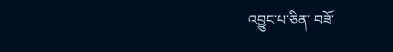འབྱུང་པ་ཅིན་ བཟོ་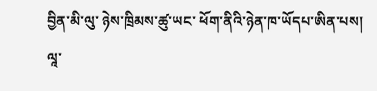བྱིན་མི་ལུ་ ཉེས་ཁྲིམས་ཚུ་ཡང་ ཕོག་ནིའི་ཉེན་ཁ་ཡོདཔ་ཨིན་པས།
ལཱ་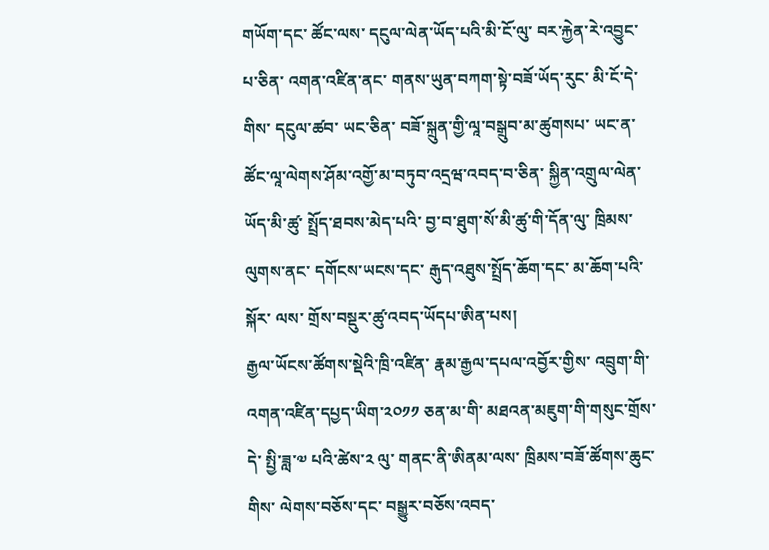གཡོག་དང་ ཚོང་ལས་ དངུལ་ལེན་ཡོད་པའི་མི་ངོ་ལུ་ བར་རྐྱེན་རེ་འབྱུང་པ་ཅིན་ འགན་འཛིན་ནང་ གནས་ཡུན་བཀག་སྟེ་བཟོ་ཡོད་རུང་ མི་ངོ་དེ་གིས་ དངུལ་ཚབ་ ཡང་ཅིན་ བཟོ་སྐྲུན་གྱི་ལཱ་བསྒྲུབ་མ་ཚུགསཔ་ ཡང་ན་ ཚོང་ལཱ་ལེགས་ཤོམ་འགྱོ་མ་བཏུབ་འདྲཝ་འབད་བ་ཅིན་ སྐྱིན་འགྲུལ་ལེན་ཡོད་མི་ཚུ་ སྤྲོད་ཐབས་མེད་པའི་ བྱ་བ་ཐུག་སོ་མི་ཚུ་གི་དོན་ལུ་ ཁྲིམས་ལུགས་ནང་ དགོངས་ཡངས་དང་ རྒུད་འཐུས་སྤྲོད་ཆོག་དང་ མ་ཆོག་པའི་སྐོར་ ལས་ གྲོས་བསྡུར་ཚུ་འབད་ཡོདཔ་ཨིན་པས།
རྒྱལ་ཡོངས་ཚོགས་སྡེའི་ཁྲི་འཛིན་ རྣམ་རྒྱལ་དཔལ་འབྱོར་གྱིས་ འབྲུག་གི་འགན་འཛིན་དཔྱད་ཡིག་༢༠༡༡ ཅན་མ་གི་ མཐའན་མཇུག་གི་གསུང་གྲོས་དེ་ སྤྱི་ཟླ་༧ པའི་ཚེས་༢ ལུ་ གནང་ནི་ཨིནམ་ལས་ ཁྲིམས་བཟོ་ཚོགས་ཆུང་གིས་ ལེགས་བཅོས་དང་ བསྒྱུར་བཅོས་འབད་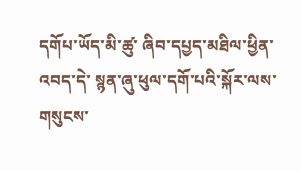དགོཔ་ཡོད་མི་ཚུ་ ཞིབ་དཔྱད་མཐིལ་ཕྱིན་འབད་དེ་ སྙན་ཞུ་ཕུལ་དགོ་པའི་སྐོར་ལས་ གསུངས་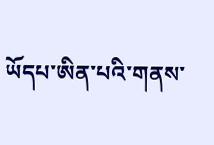ཡོདཔ་ཨིན་པའི་གནས་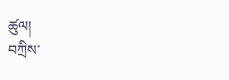ཚུལ།
བཀྲིས་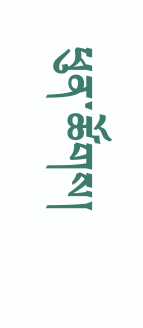ཕུན་ཚོགས།